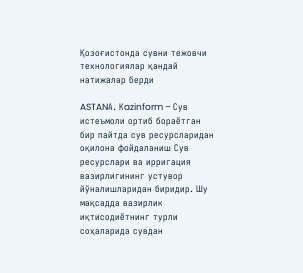Қозоғистонда сувни тежовчи технологиялар қандай натижалар берди

ASTANА. Кazinform – Сув истеъмоли ортиб бораётган бир пайтда сув ресурсларидан оқилона фойдаланиш Сув ресурслари ва ирригация вазирлигининг устувор йўналишларидан биридир. Шу мақсадда вазирлик иқтисодиётнинг турли соҳаларида сувдан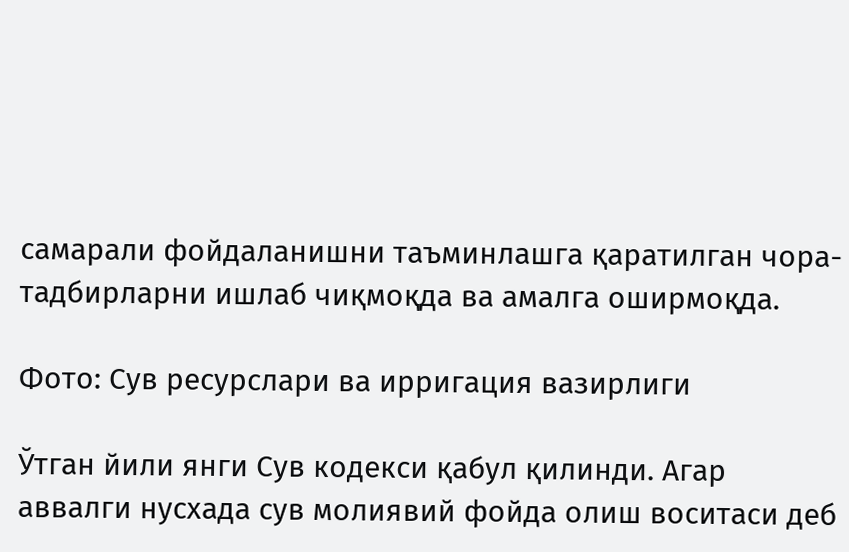самарали фойдаланишни таъминлашга қаратилган чора-тадбирларни ишлаб чиқмоқда ва амалга оширмоқда.

Фото: Сув ресурслари ва ирригация вазирлиги

Ўтган йили янги Сув кодекси қабул қилинди. Агар аввалги нусхада сув молиявий фойда олиш воситаси деб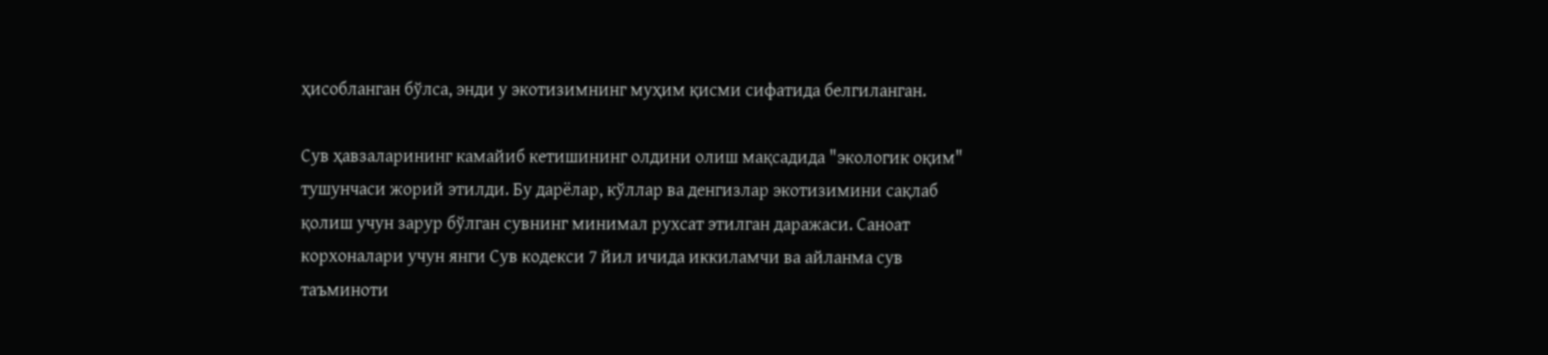ҳисобланган бўлса, энди у экотизимнинг муҳим қисми сифатида белгиланган.

Сув ҳавзаларининг камайиб кетишининг олдини олиш мақсадида "экологик оқим" тушунчаси жорий этилди. Бу дарёлар, кўллар ва денгизлар экотизимини сақлаб қолиш учун зарур бўлган сувнинг минимал рухсат этилган даражаси. Саноат корхоналари учун янги Сув кодекси 7 йил ичида иккиламчи ва айланма сув таъминоти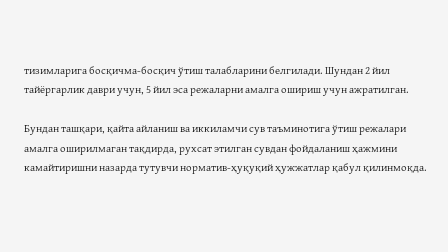тизимларига босқичма-босқич ўтиш талабларини белгилади. Шундан 2 йил тайёргарлик даври учун, 5 йил эса режаларни амалга ошириш учун ажратилган.

Бундан ташқари, қайта айланиш ва иккиламчи сув таъминотига ўтиш режалари амалга оширилмаган тақдирда, рухсат этилган сувдан фойдаланиш ҳажмини камайтиришни назарда тутувчи норматив-ҳуқуқий ҳужжатлар қабул қилинмоқда.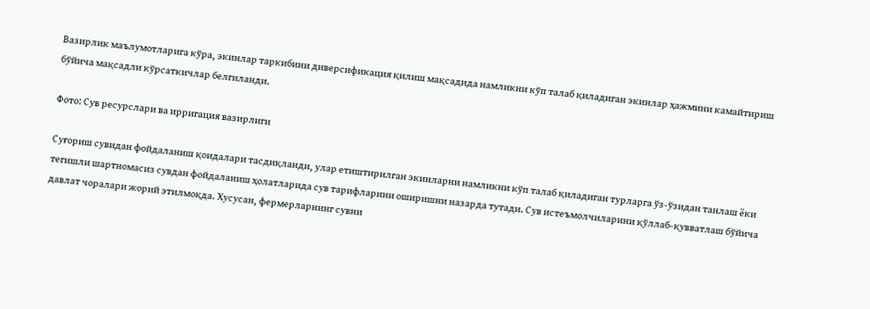Вазирлик маълумотларига кўра, экинлар таркибини диверсификация қилиш мақсадида намликни кўп талаб қиладиган экинлар ҳажмини камайтириш бўйича мақсадли кўрсаткичлар белгиланди.

Фото: Сув ресурслари ва ирригация вазирлиги

Суғориш сувидан фойдаланиш қоидалари тасдиқланди, улар етиштирилган экинларни намликни кўп талаб қиладиган турларга ўз-ўзидан танлаш ёки тегишли шартномасиз сувдан фойдаланиш ҳолатларида сув тарифларини оширишни назарда тутади. Сув истеъмолчиларини қўллаб-қувватлаш бўйича давлат чоралари жорий этилмоқда. Хусусан, фермерларнинг сувни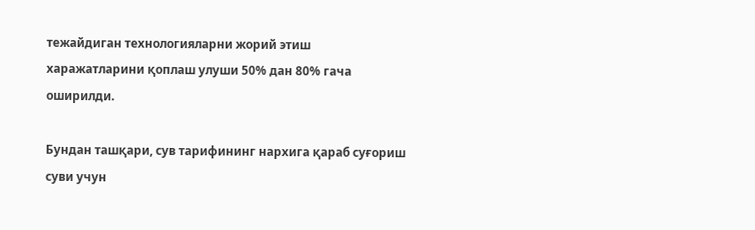тежайдиган технологияларни жорий этиш харажатларини қоплаш улуши 50% дан 80% гача оширилди.

Бундан ташқари, сув тарифининг нархига қараб суғориш суви учун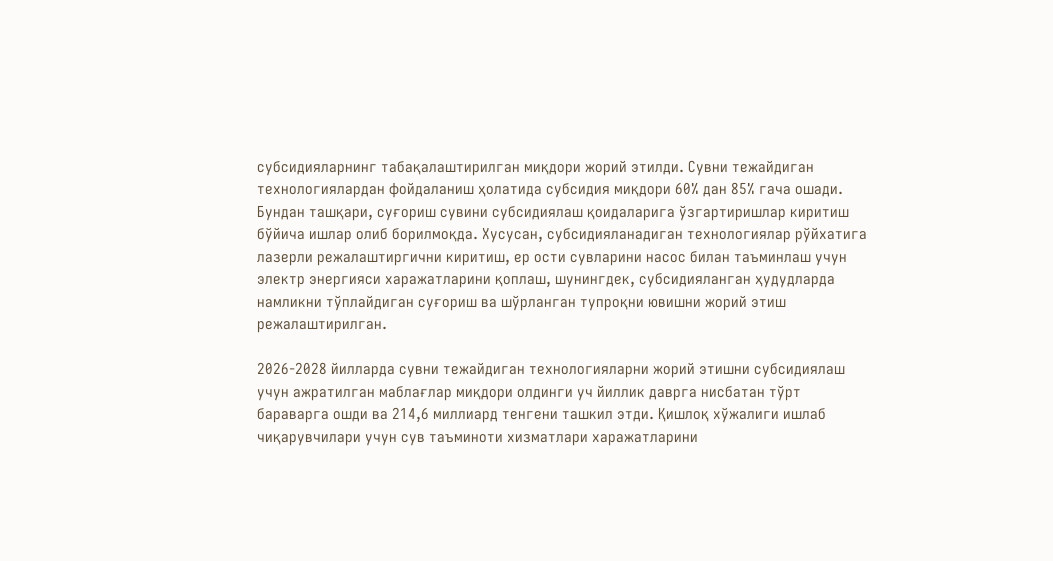субсидияларнинг табақалаштирилган миқдори жорий этилди. Сувни тежайдиган технологиялардан фойдаланиш ҳолатида субсидия миқдори 60% дан 85% гача ошади. Бундан ташқари, суғориш сувини субсидиялаш қоидаларига ўзгартиришлар киритиш бўйича ишлар олиб борилмоқда. Хусусан, субсидияланадиган технологиялар рўйхатига лазерли режалаштиргични киритиш, ер ости сувларини насос билан таъминлаш учун электр энергияси харажатларини қоплаш, шунингдек, субсидияланган ҳудудларда намликни тўплайдиган суғориш ва шўрланган тупроқни ювишни жорий этиш режалаштирилган.

2026-2028 йилларда сувни тежайдиган технологияларни жорий этишни субсидиялаш учун ажратилган маблағлар миқдори олдинги уч йиллик даврга нисбатан тўрт бараварга ошди ва 214,6 миллиард тенгени ташкил этди. Қишлоқ хўжалиги ишлаб чиқарувчилари учун сув таъминоти хизматлари харажатларини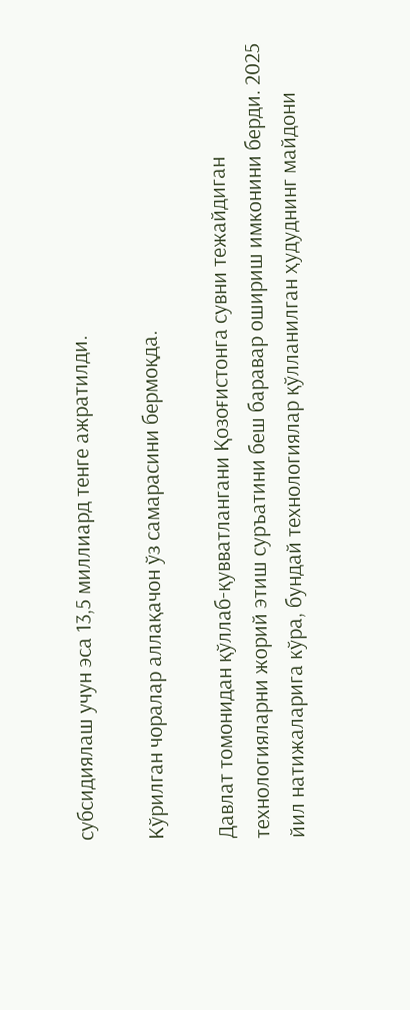субсидиялаш учун эса 13,5 миллиард тенге ажратилди.

Кўрилган чоралар аллақачон ўз самарасини бермоқда.

Давлат томонидан қўллаб-қувватлангани Қозоғистонга сувни тежайдиган технологияларни жорий этиш суръатини беш баравар ошириш имконини берди. 2025 йил натижаларига кўра, бундай технологиялар қўлланилган ҳудуднинг майдони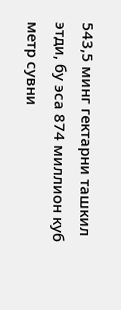543,5 минг гектарни ташкил этди, бу эса 874 миллион куб метр сувни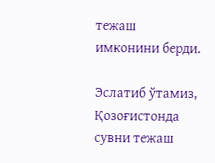тежаш имконини берди.

Эслатиб ўтамиз, Қозоғистонда сувни тежаш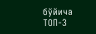бўйича ТОП-3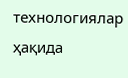технологиялар ҳақида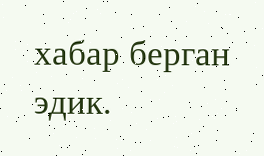хабар берган эдик.